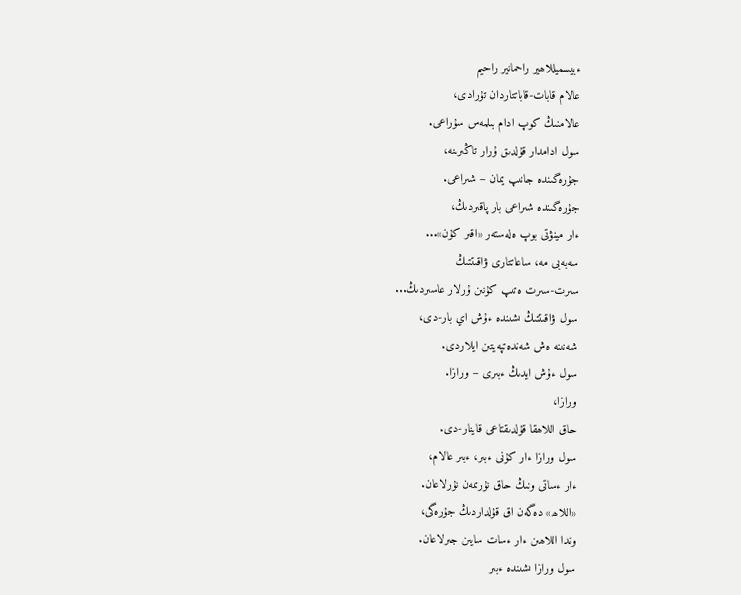ءبيسميللاھير راحمانير راحيم
عالام قابات-قاباتتاردان تۇرادى،
عالامنىڭ كوپ ادام بىلمەس سۇراعى.
سول ادامدار قۇلدىق ۇرار تاڭىرىنە،
جۇرەگىندە جانىپ يمان – شىراعى.
جۇرەگىندە شىراعى بار پاقىردىڭ،
ءار مينۋتى بوپ ەلەستەر «اقىر كۇن»...
سەبەبى مە، ساعاتتارى ۋاقىتتىڭ
سىرت-سىرت ەتىپ كۇنىن ۇرلار عاسىردىڭ...
سول ۋاقىتتىڭ ىشىندە ءۇش اي بار-دى،
شەنىنە ەش شەندەتپەيتىن ايلاردى.
سول ءۇش ايدىڭ ءبىرى – ورازا.
ورازا،
حاق اللاھقا قۇلدىقتاعى قاينار-دى.
سول ورازا ءار كۇنى ءبىر، ءبىر عالام،
ءار ءساتى ونىڭ حاق نۇرىمەن نۇرلاعان.
«اللاھ» دەگەن اق قۇلداردىڭ جۇرەگى،
وندا اللاھىن ءار ءسات سايىن جىرلاعان.
سول ورازا ىشىندە ءبىر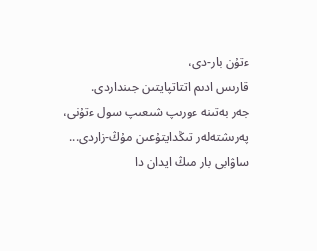ءتۇن بار-دى،
قارىس ادىم اتتاتپايتىن جىنداردى.
جەر بەتىنە ءورىپ شىعىپ سول ءتۇنى،
پەرىشتەلەر تىڭدايتۇعىن مۇڭ-زاردى...
ساۋابى بار مىڭ ايدان دا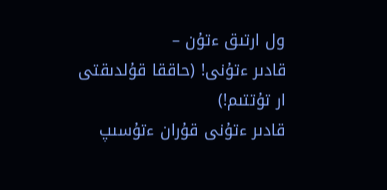ول ارتىق ءتۇن –
قادىر ءتۇنى! (حاققا قۇلدىقتى ار تۇتتىم!)
قادىر ءتۇنى قۇران ءتۇسىپ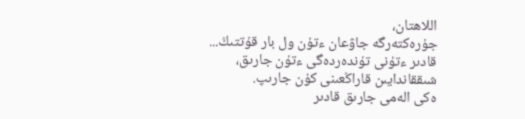اللاھتان،
جۇرەكتەرگە جاۋعان ءتۇن ول بار قۇتتىڭ...
قادىر ءتۇنى تۇندەردەگى ءتۇن جارىق،
شىققاندايىن قاراڭعىنى كۇن جارىپ.
ەكى الەمى جارىق قادىر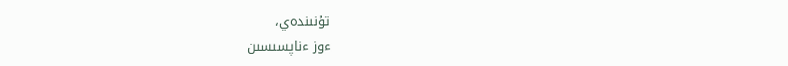تۇنىندەي،
ءوز ءناپسىسىن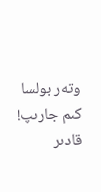وتەر بولسا كىم جارىپ!
قادىر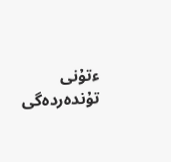ءتۇنى تۇندەردەگى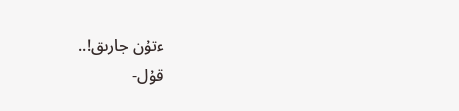ءتۇن جارىق!..
قۇل-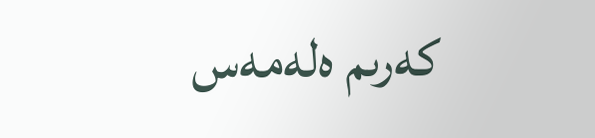كەرىم ەلەمەس